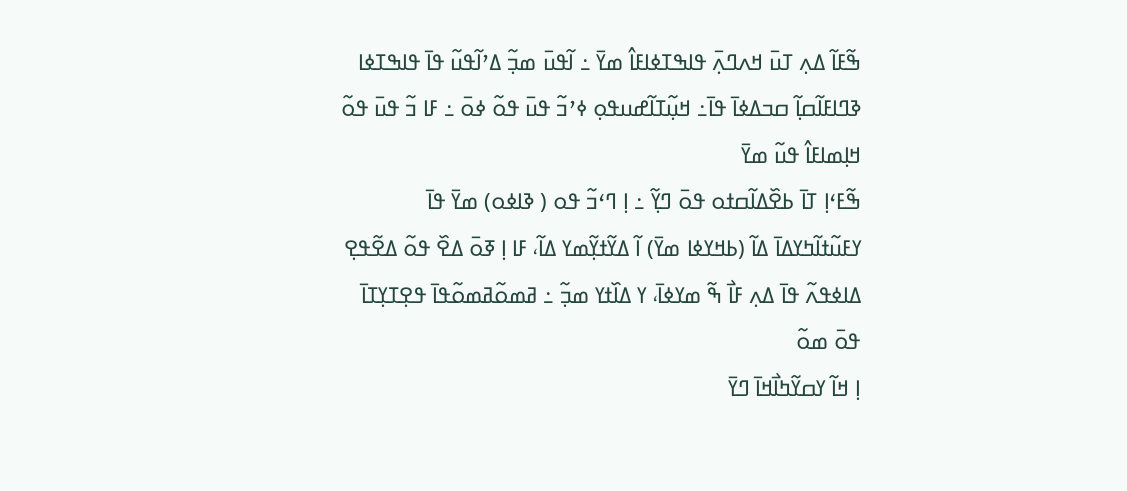ߒ߬ߓߊ߬ ߡߍ߲ ߠߎ߫ ߞߍߣߍ߲߫ ߟߊߒߠߦߊߓߊ߮ ߘߌ߫ ߸ ߊ߬ߟߎ߫ ߘߏ߲߬ ߡߴߊ߬ߟߎ߬ ߟߊ߫ ߟߊߒߠߦߊ ߢߣߊߓߊ߬ߛߊ߲߬ ߛߏߡߦߊ߫ ߟߊ߫߸ ߞߎ߲߬ߠߊ߬ߝߎߟߋ߲ ߦߴߏ߬ ߟߎ߫ ߟߋ߬ ߦߋ߫ ߸ ߓߊ ߏ߬ ߟߎ߫ ߟߋ߬ ߞߊ߲ߘߊߓߊ߮ ߟߎ߬ ߘߌ߫
ߒ߬ߓߵߊ߲ ߠߊ߫ ߕߐ߰ߡߊ߬ߛߙߋ ߟߋ߫ ߣߌ߲߬ ߸ ߊ߲ ߣߵߏ߬ ߟߋ ( ߢߊߦߋ) ߘߌ߫ ߟߊ߫ ߌߓߎ߬ߙߊ߬ߤߌߡߊ߫ ߡߊ߬ (ߕߞߌߦߊ ߘߌ߫) ߊ߬ ߡߌ߬ߙߌ߲߬ߘߌ ߡߊ߬، ߓߊ ߊ߲ ߧߋ߫ ߡߐ߰ ߟߋ߬ ߡߐ߬ߟߐ߲ ߡߊߦߟߍ߬ ߟߊ߫ ߡߍ߲ ߓߊ߯ ߒ߬ ߘߌߦߊ߫، ߌ ߡߊ߰ߙߌ ߘߏ߲߬ ߸ ߥߘߋ߬ߥߘߋ߬ߟߊ߫ ߟߐ߲ߠߌ߲ߠߊ߫ ߟߋ߫ ߘߋ߬
ߊ߲ ߞߊ߬ ߌߛߌ߬ߤߊ߯ߞߊ߫ ߣߌ߫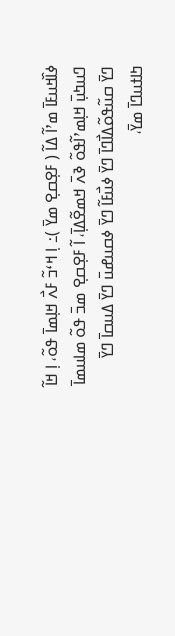ߦߊ߰ߞߎߓߊ߫ ߘߴߊ߬ ߡߊ߬ ( ߓߐ߲ߛߐ߲ ߘߌ߫ )߸ ߊ߲ ߞߵߏ߬ ߓߍ߯ ߞߊ߲ߘߊ߫ ߟߋ߬، ߊ߲ ߞߊ߬ ߣߎߤߎ߲߫ ߞߊ߲ߘߴߊ߬ߟߋ߬ ߢߍ߫ ߞߘߐ߬ߡߊ߲߫، ߊ߬ ߓߐ߲ߛߐ߲ ߘߏ߫ ߟߋ߬ ߘߊߎߘߊ߫ ߣߌ߫ ߛߎ߬ߟߋ߬ߡߊ߯ߣߊ߫ ߣߌ߫ ߦߎ߯ߓߊ߬ ߣߌ߫ ߦߛߎߝߎ߫ ߣߌ߫ ߡߎߛߊ߫ ߣߌ߫ ߤߊߙߎߣߊ߫ ߘߌ߫،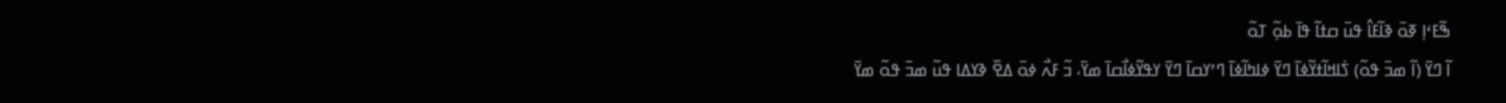ߒ߬ߓߵߊ߲ ߧߋ߫ ߢߊ߬ߓߊ߮ ߟߎ߫ ߛߙߊ߬ ߟߊ߫ ߕߋ߲߬ ߠߋ߬
ߊ߬ ߣߌ߫ (ߊ߬ ߘߏ߫ ߟߋ߬) ߖ߭ߊߞߊ߬ߙߌ߬ߦߊ߫ ߣߌ߫ ߦߊߤߊ߬ߦߊ߫ ߣߴߌߛߊ߫ ߣߌ߫ ߌߟߌ߬ߦߊ߯ߛߊ߫ ߘߌ߫، ߏ߬ ߓߍ߯ ߦߋ߫ ߡߐ߰ ߢߌߡߊ ߟߎ߬ ߘߏ߫ ߟߋ߬ ߘߌ߫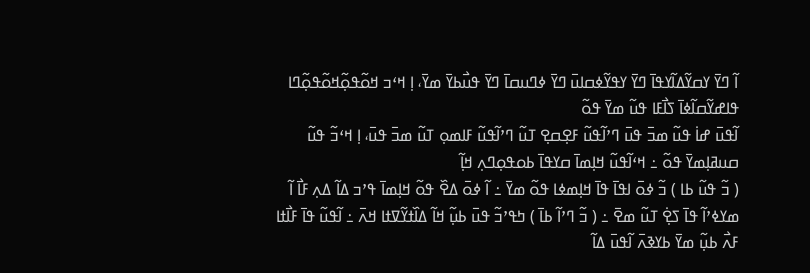ߊ߬ ߣߌ߫ ߌߛߌ߬ߡߊ߬ߌߟߊ߫ ߣߌ߫ ߌߟߌ߬ߦߛߊߎ߫ ߣߌ߫ ߦߣߎߛߊ߫ ߣߌ߫ ߟߎ߯ߕߌ߫ ߘߌ߫، ߊ߲ ߞߵߏ ߞߋ߬ߟߋ߲߬ߞߋ߬ߟߋ߲߬ߣߊ ߟߊߝߌ߬ߛߊ߬ߦߊ߫ ߖߊ߯ߓߊ ߟߎ߬ ߘߌ߫ ߟߋ߬
ߊ߬ߟߎ߫ ߝߊ߭ ߟߎ߬ ߘߏ߫ ߟߎ߫ ߣߴߊ߬ߟߎ߬ ߓߐ߲ߛߐ߲ ߠߎ߬ ߣߴߊ߬ߟߎ߬ ߓߊߘߋ߲ ߠߎ߬ ߘߏ߫ ߟߎ߫، ߊ߲ ߞߵߏ߬ ߟߎ߬ ߛߎߥߊ߲ߘߌ߫ ߟߋ߬ ߸ ߞߵߊ߬ߟߎ߬ ߞߊ߲ߘߊ߫ ߛߌߟߊ߫ ߕߋߟߋ߲ߣߍ߲ ߞߊ߲߬
( ߏ߬ ߟߎ߬ ߕߊ ) ߏ߬ ߦߋ߫ ߊߟߊ߫ ߟߊ߫ ߞߊ߲ߘߦߊ ߟߋ߬ ߘߌ߫ ߸ ߊ߬ ߦߋ߫ ߡߐ߰ ߟߋ߬ ߞߊ߲ߘߊ߫ ߟߴߏ ߡߊ߬ ߡߍ߲ ߓߊ߯ ߊ߬ ߘߌߦߴߊ߬ ߟߊ߫ ߖߐ߲߭ ߠߎ߬ ߘߐ߫ ߸ ( ߏ߬ ߣߴߊ߬ ߕߊ߫ ) ߤߟߴߏ߬ ߟߎ߫ ߕߎ߲߬ ߞߊ߬ ߡߊ߰ߙߌ߬ߜߙߊ ߞߍ߫ ߸ ߊ߬ߟߎ߬ ߟߊ߫ ߓߊ߯ߙߊ ߓߍ߯ ߕߎ߲߬ ߘߌ߫ ߕߌߢߍ߫ ߊ߬ߟߎ߫ ߡߊ߬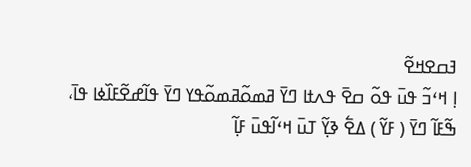ߔߛߐߞߐ߬
ߊ߲ ߞߵߏ߬ ߟߎ߫ ߟߋ߬ ߛߐ߫ ߟߍߙߊ ߣߌ߫ ߥߘߋ߬ߥߘߋ߬ߟߌ ߣߌ߫ ߟߊ߬ߝߐ߬ߓߊ߰ߦߊ ߟߊ߫، ߒ߬ߓߊ߬ ߣߌ߫ ( ߓߌ߬ ) ߡߐ߱ ߢߌ߲߬ ߠߎ߫ ߞߵߊ߬ߟߎ߫ ߓߊ߲߬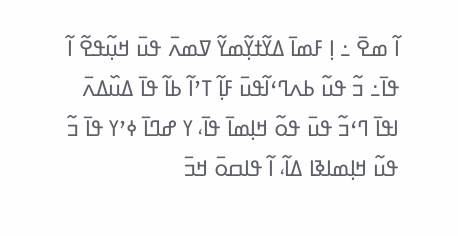ߊ߬ ߘߐ߫ ߸ ߊ߲ ߓߘߊ߫ ߡߌ߬ߙߌ߲߬ߘߌ߬ ߜߘߍ߫ ߟߎ߫ ߞߎ߲߬ߟߐ߬ ߊ߬ ߟߊ߫߸ ߏ߬ ߟߎ߬ ߕߍߣߵߊ߬ߟߎ߫ ߓߊ߲߬ ߠߴߊ߬ ߕߊ߬ ߟߊ߫ ߡߎ߰ߡߍ߫
ߊߟߊ߫ ߣߵߏ߬ ߟߎ߫ ߟߋ߬ ߞߊ߲ߘߊ߫ ߟߊ߫، ߌ ߝߣߊ߫ ߦߴߌ ߟߊ߫ ߏ߬ ߟߎ߬ ߞߊ߲ߘߊߢߊ ߡߊ߬، ߊ߬ ߟߊߛߋ߫ ߞߏ߫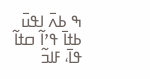ߒ ߕߍ߫ ߊߟߎ߫ ߕߙߊ߫ ߟߴߊ߬ ߛߙߊ߬ ߟߊ߫، ߓߊߏ߬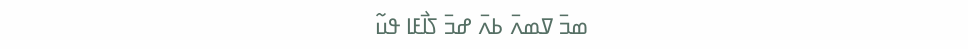ߘߏ߫ ߜߘߍ߫ ߕߍ߫ ߝߏ߫ ߖߊ߯ߓߊ ߟߎ߬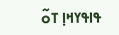ߟߊߟߌߞߊ߲ ߠߋ߬